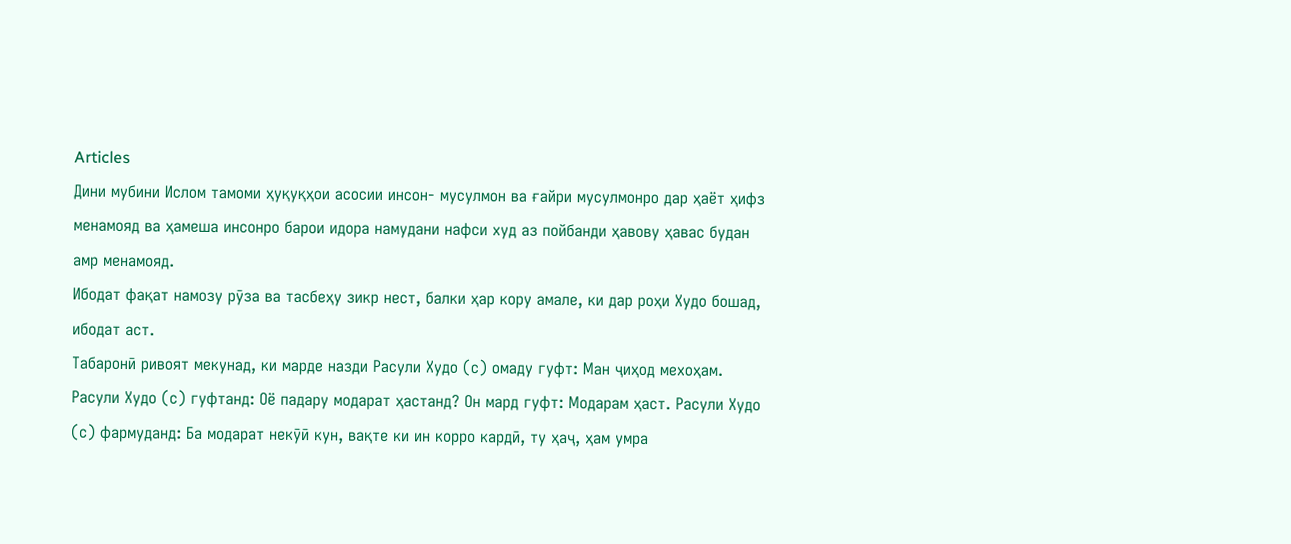Articles
Дини мубини Ислом тамоми ҳуқуқҳои асосии инсон- мусулмон ва ғайри мусулмонро дар ҳаёт ҳифз менамояд ва ҳамеша инсонро барои идора намудани нафси худ аз пойбанди ҳавову ҳавас будан амр менамояд.
Ибодат фақат намозу рӯза ва тасбеҳу зикр нест, балки ҳар кору амале, ки дар роҳи Худо бошад, ибодат аст.
Табаронӣ ривоят мекунад, ки марде назди Расули Худо (с) омаду гуфт: Ман ҷиҳод мехоҳам. Расули Худо (с) гуфтанд: Оё падару модарат ҳастанд? Он мард гуфт: Модарам ҳаст. Расули Худо (с) фармуданд: Ба модарат некӯӣ кун, вақте ки ин корро кардӣ, ту ҳаҷ, ҳам умра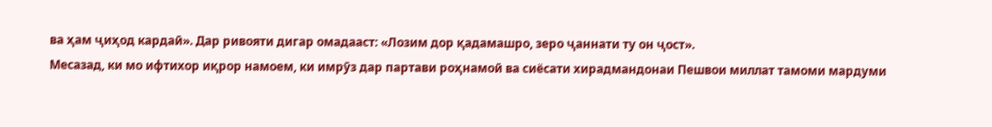ва ҳам ҷиҳод кардаӣ». Дар ривояти дигар омадааст: «Лозим дор қадамашро, зеро ҷаннати ту он ҷост».
Месазад, ки мо ифтихор иқрор намоем, ки имрӯз дар партави роҳнамоӣ ва сиёсати хирадмандонаи Пешвои миллат тамоми мардуми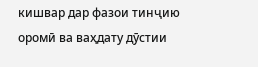кишвар дар фазои тинҷию оромӣ ва ваҳдату дӯстии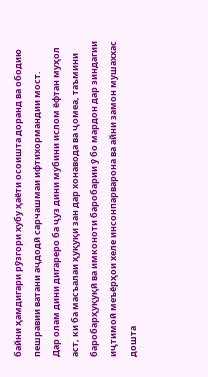байни ҳамдигари рӯзгори хубу ҳаёти осоишта доранд ва ободию пешравии ватани аҷдодӣ сарчашмаи ифтихормандии мост.
Дар олам дини дигареро ба ҷуз дини мубини ислом ёфтан муҳол аст, ки ба масъалаи ҳуқуқи зан дар хонавода ва ҷомеа, таъмини баробарҳуқуқӣ ва имконоти баробарии ӯ бо мардон дар зиндагии иҷтимоӣ меъёрҳои хеле инсонпарварона ва айни замон мушаххас дошта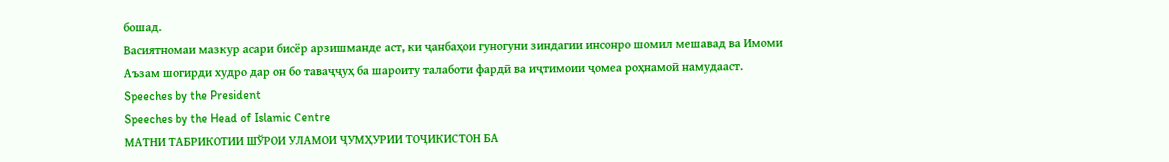бошад.
Васиятномаи мазкур асари бисёр арзишманде аст, ки ҷанбаҳои гуногуни зиндагии инсонро шомил мешавад ва Имоми Аъзам шогирди худро дар он бо таваҷҷуҳ ба шароиту талаботи фардӣ ва иҷтимоии ҷомеа роҳнамоӣ намудааст.
Speeches by the President
Speeches by the Head of Islamic Сentre
МАТНИ ТАБРИКОТИИ ШЎРОИ УЛАМОИ ҶУМҲУРИИ ТОҶИКИСТОН БА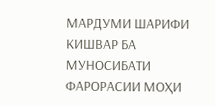МАРДУМИ ШАРИФИ КИШВАР БА МУНОСИБАТИ ФАРОРАСИИ МОҲИ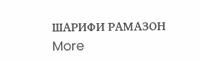ШАРИФИ РАМАЗОН
More